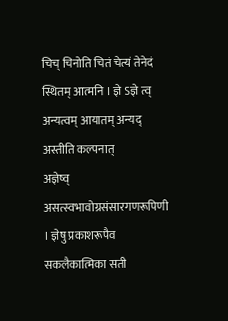चिच् चिनोति चितं चेत्यं तेनेदं स्थितम् आत्मनि । ज्ञे ऽज्ञे त्व् अन्यत्वम् आयातम् अन्यद् अस्तीति कल्पनात्
अज्ञेष्व् असत्स्वभावोग्रसंसारगणरूपिणी । ज्ञेषु प्रकाशरूपैव सकलैकात्मिका सती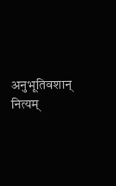अनुभूतिवशान् नित्यम्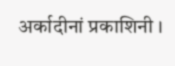अर्कादीनां प्रकाशिनी ।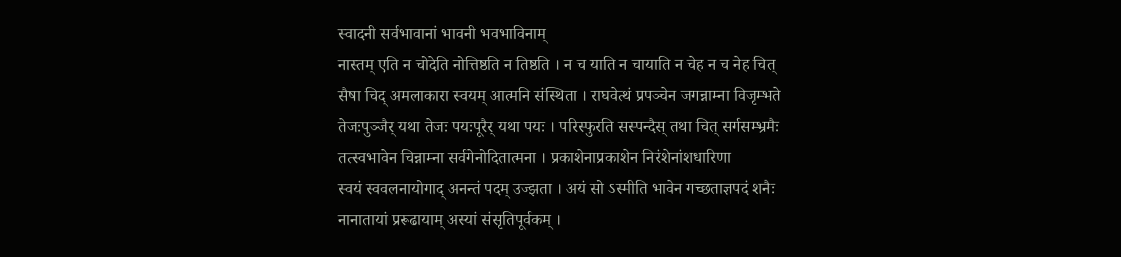स्वादनी सर्वभावानां भावनी भवभाविनाम्
नास्तम् एति न चोदेति नोत्तिष्ठति न तिष्ठति । न च याति न चायाति न चेह न च नेह चित्
सैषा चिद् अमलाकारा स्वयम् आत्मनि संस्थिता । राघवेत्थं प्रपञ्चेन जगन्नाम्ना विजृम्भते
तेजःपुञ्जैर् यथा तेजः पयःपूरैर् यथा पयः । परिस्फुरति सस्पन्दैस् तथा चित् सर्गसम्भ्रमैः
तत्स्वभावेन चिन्नाम्ना सर्वगेनोदितात्मना । प्रकाशेनाप्रकाशेन निरंशेनांशधारिणा
स्वयं स्ववलनायोगाद् अनन्तं पदम् उज्झता । अयं सो ऽस्मीति भावेन गच्छताज्ञपदं शनैः
नानातायां प्ररूढायाम् अस्यां संसृतिपूर्वकम् ।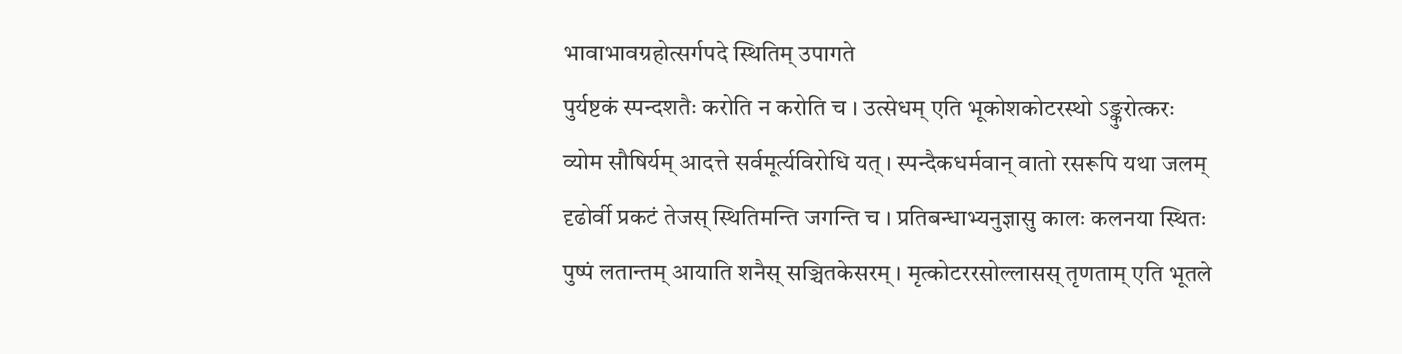भावाभावग्रहोत्सर्गपदे स्थितिम् उपागते
पुर्यष्टकं स्पन्दशतैः करोति न करोति च । उत्सेधम् एति भूकोशकोटरस्थो ऽङ्कुरोत्करः
व्योम सौषिर्यम् आदत्ते सर्वमूर्त्यविरोधि यत् । स्पन्दैकधर्मवान् वातो रसरूपि यथा जलम्
दृढोर्वी प्रकटं तेजस् स्थितिमन्ति जगन्ति च । प्रतिबन्धाभ्यनुज्ञासु कालः कलनया स्थितः
पुष्पं लतान्तम् आयाति शनैस् सञ्चितकेसरम् । मृत्कोटररसोल्लासस् तृणताम् एति भूतले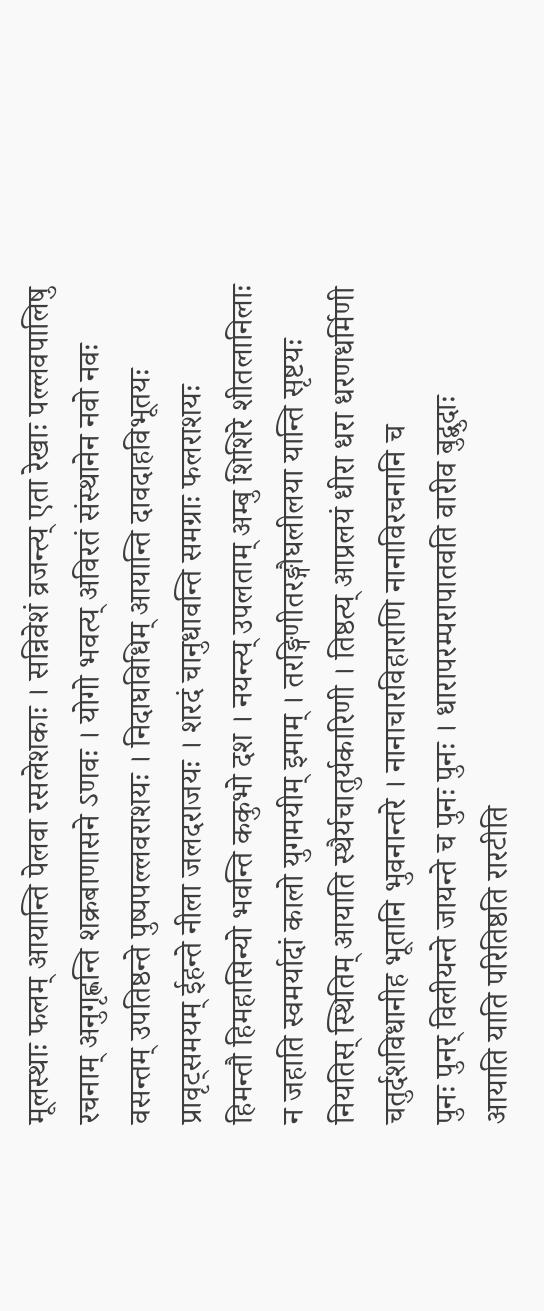मूलस्थाः फलम् आयान्ति पेलवा रसलेशकाः । सन्निवेशं व्रजन्त्य् एता रेखाः पल्लवपालिषु
रचनाम् अनुगृह्णन्ति शक्रबाणासने ऽणवः । योगो भवत्य् अविरतं संस्थानेन नवो नवः
वसन्तम् उपतिष्ठन्ते पुष्पपल्लवराशयः । निदाघविधिम् आयान्ति दावदाहविभूतयः
प्रावृट्समयम् ईहन्ते नीला जलदराजयः । शरदं चानुधावन्ति समग्राः फलराशयः
हिमन्तौ हिमहासिन्यो भवन्ति ककुभो दश । नयन्त्य् उपलताम् अम्बु शिशिरे शीतलानिलाः
न जहाति स्वमर्यादां कालो युगमयीम् इमाम् । तरङ्गिणीतरङ्गौघलीलया यान्ति सृष्टयः
नियतिस् स्थितिम् आयाति स्थैर्यचातुर्यकारिणी । तिष्ठत्य् आप्रलयं धीरा धरा धरणधर्मिणी
चतुर्दशविधानीह भूतानि भुवनान्तरे । नानाचारविहाराणि नानाविरचनानि च
पुनः पुनर् विलीयन्ते जायन्ते च पुनः पुनः । धारापरम्परापातवति वारीव बुद्बुदाः
आयाति याति परितिष्ठति रारटीति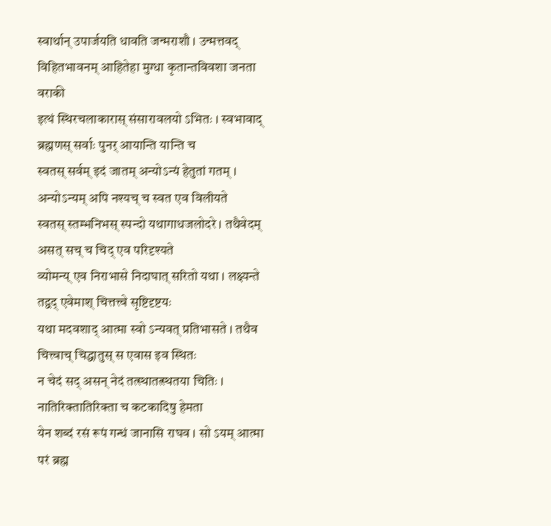स्वार्थान् उपार्जयति धावति जन्मराशौ । उन्मत्तवद् विहितभावनम् आहितेहा मुग्धा कृतान्तविवशा जनता वराकी
इत्थं स्थिरचलाकारास् संसारावलयो ऽभितः । स्वभावाद् ब्रह्मणस् सर्वाः पुनर् आयान्ति यान्ति च
स्वतस् सर्वम् इदं जातम् अन्योऽन्यं हेतुतां गतम् । अन्योऽन्यम् अपि नश्यच् च स्वत एव विलीयते
स्वतस् स्तम्भनिभस् स्पन्दो यथागाधजलोदरे । तथैवेदम् असत् सच् च चिद् एव परिदृश्यते
व्योमन्य् एव निराभासे निदाघात् सरितो यथा । लक्ष्यन्ते तद्वद् एवेमाश् चित्तत्त्वे सृष्टिदृष्टयः
यथा मदवशाद् आत्मा स्वो ऽन्यवत् प्रतिभासते । तथैव चित्त्वाच् चिद्धातुस् स एवास इव स्थितः
न चेदं सद् असन् नेदं तत्स्थातत्स्थतया चितिः । नातिरिक्तातिरिक्ता च कटकादिषु हेमता
येन शब्दं रसं रूपं गन्धं जानासि राघव । सो ऽयम् आत्मा परं ब्रह्म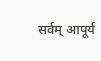सर्वम् आपूर्य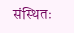संस्थितः